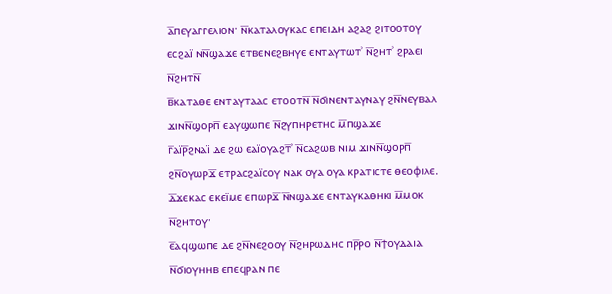ⲁ̅ⲡⲉⲩⲁⲅⲅⲉⲗⲓⲟⲛ· ⲛ̅ⲕⲁⲧⲁⲗⲟⲩⲕⲁⲥ ⲉⲡⲉⲓⲇⲏ ⲁϩⲁϩ ϩⲓⲧⲟⲟⲧⲟⲩ ⲉⲥϩⲁⲓ̈ ⲛⲛ̅ϣⲁϫⲉ ⲉⲧⲃⲉⲛⲉϩⲃⲏⲩⲉ ⲉⲛⲧⲁⲩⲧⲱⲧʾ ⲛ̅ϩⲏⲧʾ ϩⲣⲁⲉⲓ ⲛ̅ϩⲏⲧⲛ̅
ⲃ̅ⲕⲁⲧⲁⲑⲉ ⲉⲛⲧⲁⲩⲧⲁⲁⲥ ⲉⲧⲟⲟⲧⲛ̅ ⲛ̅ϭⲓⲛⲉⲛⲧⲁⲩⲛⲁⲩ ϩⲛ̅ⲛⲉⲩⲃⲁⲗ ϫⲓⲛⲛ̅ϣⲟⲣⲡ̅ ⲉⲁⲩϣⲱⲡⲉ ⲛ̅ϩⲩⲡⲏⲣⲉⲧⲏⲥ ⲙ̅ⲡϣⲁϫⲉ
ⲅ̅ⲁⲓ̈ⲣ̅ϩⲛⲁⲓ̈ ⲇⲉ ϩⲱ ⲉⲁⲓ̈ⲟⲩⲁϩⲧ̅ʾ ⲛ̅ⲥⲁϩⲱⲃ ⲛⲓⲙ ϫⲓⲛⲛ̅ϣⲟⲣⲡ̅ ϩⲛ̅ⲟⲩⲱⲣϫ̅ ⲉⲧⲣⲁⲥϩⲁⲓ̈ⲥⲟⲩ ⲛⲁⲕ ⲟⲩⲁ ⲟⲩⲁ ⲕⲣⲁⲧⲓⲥⲧⲉ ⲑⲉⲟⲫⲓⲗⲉ.
ⲇ̅ϫⲉⲕⲁⲥ ⲉⲕⲉⲓ̈ⲙⲉ ⲉⲡⲱⲣϫ̅ ⲛ̅ⲛϣⲁϫⲉ ⲉⲛⲧⲁⲩⲕⲁⲑⲏⲕⲓ ⲙ̅ⲙⲟⲕ ⲛ̅ϩⲏⲧⲟⲩ·
ⲉ̅ⲁϥϣⲱⲡⲉ ⲇⲉ ϩⲛ̅ⲛⲉϩⲟⲟⲩ ⲛ̅ϩⲏⲣⲱⲇⲏⲥ ⲡⲣ̅ⲣⲟ ⲛ̅ϯⲟⲩⲇⲁⲓⲁ ⲛ̅ϭⲓⲟⲩⲏⲏⲃ ⲉⲡⲉϥⲣⲁⲛ ⲡⲉ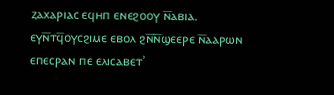ⲍⲁⲭⲁⲣⲓⲁⲥ ⲉϥⲏⲡ ⲉⲛⲉϩⲟⲟⲩ ⲛ̅ⲁⲃⲓⲁ. ⲉⲩⲛ̅ⲧϥ̅ⲟⲩⲥϩⲓⲙⲉ ⲉⲃⲟⲗ ϩⲛ̅ⲛ̅ϣⲉⲉⲣⲉ ⲛ̅ⲁⲁⲣⲱⲛ ⲉⲡⲉⲥⲣⲁⲛ ⲡⲉ ⲉⲗⲓⲥⲁⲃⲉⲧʾ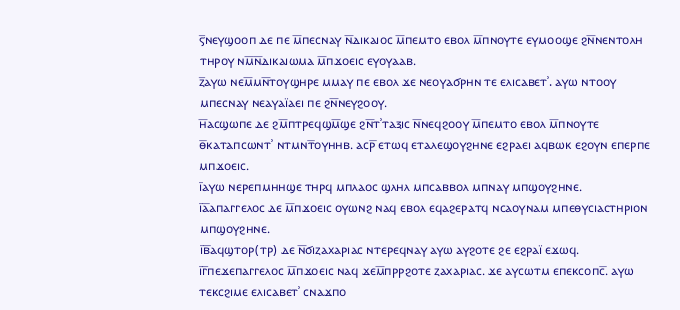ⲋ̅ⲛⲉⲩϣⲟⲟⲡ ⲇⲉ ⲡⲉ ⲙ̅ⲡⲉⲥⲛⲁⲩ ⲛ̅ⲇⲓⲕⲁⲓⲟⲥ ⲙ̅ⲡⲉⲙⲧⲟ ⲉⲃⲟⲗ ⲙ̅ⲡⲛⲟⲩⲧⲉ ⲉⲩⲙⲟⲟϣⲉ ϩⲛ̅ⲛⲉⲛⲧⲟⲗⲏ ⲧⲏⲣⲟⲩ ⲛⲙ̅ⲛ̅ⲇⲓⲕⲁⲓⲱⲙⲁ ⲙ̅ⲡϫⲟⲉⲓⲥ ⲉⲩⲟⲩⲁⲁⲃ.
ⲍ̅ⲁⲩⲱ ⲛⲉⲙ̅ⲙⲛ̅ⲧⲟⲩϣⲏⲣⲉ ⲙⲙⲁⲩ ⲡⲉ ⲉⲃⲟⲗ ϫⲉ ⲛⲉⲟⲩⲁϭⲣⲏⲛ ⲧⲉ ⲉⲗⲓⲥⲁⲃⲉⲧʾ. ⲁⲩⲱ ⲛⲧⲟⲟⲩ ⲙⲡⲉⲥⲛⲁⲩ ⲛⲉⲁⲩⲁⲓ̈ⲁⲉⲓ ⲡⲉ ϩⲛ̅ⲛⲉⲩϩⲟⲟⲩ.
ⲏ̅ⲁⲥϣⲱⲡⲉ ⲇⲉ ϩⲙ̅ⲡⲧⲣⲉϥϣⲙ̅ϣⲉ ϩⲛ̅ⲧʾⲧⲁⲝⲓⲥ ⲛ̅ⲛⲉϥϩⲟⲟⲩ ⲙ̅ⲡⲉⲙⲧⲟ ⲉⲃⲟⲗ ⲙ̅ⲡⲛⲟⲩⲧⲉ
ⲑ̅ⲕⲁⲧⲁⲡⲥⲱⲛⲧʾ ⲛⲧⲙⲛⲧ̅ⲟⲩⲏⲏⲃ. ⲁⲥⲣ̅ ⲉⲧⲱϥ ⲉⲧⲁⲗⲉϣⲟⲩϩⲏⲛⲉ ⲉϩⲣⲁⲉⲓ ⲁϥⲃⲱⲕ ⲉϩⲟⲩⲛ ⲉⲡⲉⲣⲡⲉ ⲙⲡϫⲟⲉⲓⲥ.
ⲓ̅ⲁⲩⲱ ⲛⲉⲣⲉⲡⲙⲏⲏϣⲉ ⲧⲏⲣϥ ⲙⲡⲗⲁⲟⲥ ϣⲗⲏⲗ ⲙⲡⲥⲁⲃⲃⲟⲗ ⲙⲡⲛⲁⲩ ⲙⲡϣⲟⲩϩⲏⲛⲉ.
ⲓ̅ⲁ̅ⲁⲡⲁⲅⲅⲉⲗⲟⲥ ⲇⲉ ⲙ̅ⲡϫⲟⲉⲓⲥ ⲟⲩⲱⲛϩ ⲛⲁϥ ⲉⲃⲟⲗ ⲉϥⲁϩⲉⲣⲁⲧϥ ⲛⲥⲁⲟⲩⲛⲁⲙ ⲙⲡⲉⲑⲩⲥⲓⲁⲥⲧⲏⲣⲓⲟⲛ ⲙⲡϣⲟⲩϩⲏⲛⲉ.
ⲓ̅ⲃ̅ⲁϥϣⲧⲟⲣ(ⲧⲣ) ⲇⲉ ⲛ̅ϭⲓⲍⲁⲭⲁⲣⲓⲁⲥ ⲛⲧⲉⲣⲉϥⲛⲁⲩ ⲁⲩⲱ ⲁⲩϩⲟⲧⲉ ϩⲉ ⲉϩⲣⲁⲓ̈ ⲉϫⲱϥ.
ⲓ̅ⲅ̅ⲡⲉϫⲉⲡⲁⲅⲅⲉⲗⲟⲥ ⲙ̅ⲡϫⲟⲉⲓⲥ ⲛⲁϥ ϫⲉⲙ̅ⲡⲣⲣϩⲟⲧⲉ ⲍⲁⲭⲁⲣⲓⲁⲥ. ϫⲉ ⲁⲩⲥⲱⲧⲙ ⲉⲡⲉⲕⲥⲟⲡⲥ̅. ⲁⲩⲱ ⲧⲉⲕⲥϩⲓⲙⲉ ⲉⲗⲓⲥⲁⲃⲉⲧʾ ⲥⲛⲁϫⲡⲟ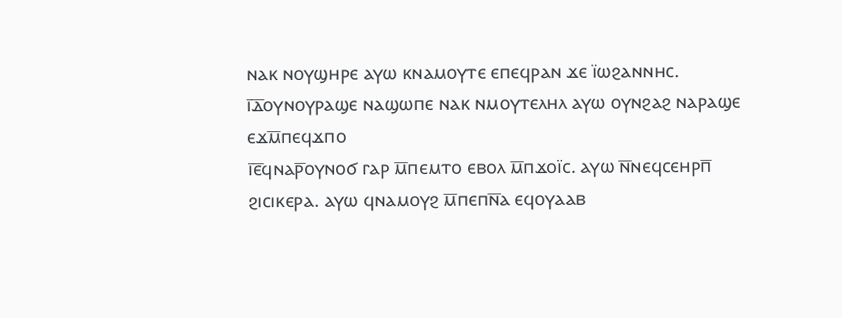ⲛⲁⲕ ⲛⲟⲩϣⲏⲣⲉ ⲁⲩⲱ ⲕⲛⲁⲙⲟⲩⲧⲉ ⲉⲡⲉϥⲣⲁⲛ ϫⲉ ⲓ̈ⲱϩⲁⲛⲛⲏⲥ.
ⲓ̅ⲇ̅ⲟⲩⲛⲟⲩⲣⲁϣⲉ ⲛⲁϣⲱⲡⲉ ⲛⲁⲕ ⲛⲙⲟⲩⲧⲉⲗⲏⲗ ⲁⲩⲱ ⲟⲩⲛϩⲁϩ ⲛⲁⲣⲁϣⲉ ⲉϫⲙ̅ⲡⲉϥϫⲡⲟ
ⲓ̅ⲉ̅ϥⲛⲁⲣ̅ⲟⲩⲛⲟϭ ⲅⲁⲣ ⲙ̅ⲡⲉⲙⲧⲟ ⲉⲃⲟⲗ ⲙ̅ⲡϫⲟⲓ̈ⲥ. ⲁⲩⲱ ⲛ̅ⲛⲉϥⲥⲉⲏⲣⲡ̅ ϩⲓⲥⲓⲕⲉⲣⲁ. ⲁⲩⲱ ϥⲛⲁⲙⲟⲩϩ ⲙ̅ⲡⲉⲡⲛ̅ⲁ ⲉϥⲟⲩⲁⲁⲃ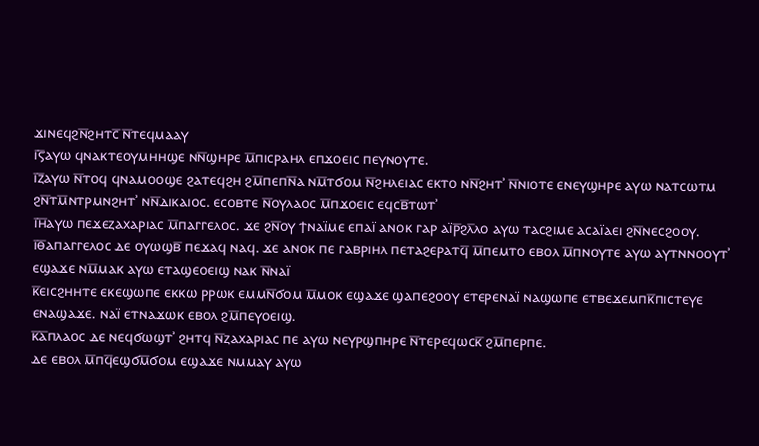ϫⲓⲛⲉϥϩⲛ̅ϩⲏⲧⲥ̅ ⲛ̅ⲧⲉϥⲙⲁⲁⲩ
ⲓ̅ⲋ̅ⲁⲩⲱ ϥⲛⲁⲕⲧⲉⲟⲩⲙⲏⲏϣⲉ ⲛⲛ̅ϣⲏⲣⲉ ⲙ̅ⲡⲓⲥⲣⲁⲏⲗ ⲉⲡϫⲟⲉⲓⲥ ⲡⲉⲩⲛⲟⲩⲧⲉ.
ⲓ̅ⲍ̅ⲁⲩⲱ ⲛ̅ⲧⲟϥ ϥⲛⲁⲙⲟⲟϣⲉ ϩⲁⲧⲉϥϩⲏ ϩⲙ̅ⲡⲉⲡⲛ̅ⲁ ⲛⲙ̅ⲧϭⲟⲙ ⲛ̅ϩⲏⲗⲉⲓⲁⲥ ⲉⲕⲧⲟ ⲛⲛ̅ϩⲏⲧʾ ⲛ̅ⲛⲓⲟⲧⲉ ⲉⲛⲉⲩϣⲏⲣⲉ ⲁⲩⲱ ⲛⲁⲧⲥⲱⲧⲙ ϩⲛ̅ⲧⲙ̅ⲛⲧⲣⲙⲛϩⲏⲧʾ ⲛⲛ̅ⲇⲓⲕⲁⲓⲟⲥ. ⲉⲥⲟⲃⲧⲉ ⲛ̅ⲟⲩⲗⲁⲟⲥ ⲙ̅ⲡϫⲟⲉⲓⲥ ⲉϥⲥⲃ̅ⲧⲱⲧʾ
ⲓ̅ⲏ̅ⲁⲩⲱ ⲡⲉϫⲉⲍⲁⲭⲁⲣⲓⲁⲥ ⲙ̅ⲡⲁⲅⲅⲉⲗⲟⲥ. ϫⲉ ϩⲛ̅ⲟⲩ ϯⲛⲁⲓ̈ⲙⲉ ⲉⲡⲁⲓ̈ ⲁⲛⲟⲕ ⲅⲁⲣ ⲁⲓ̈ⲣ̅ϩⲗ̅ⲗⲟ ⲁⲩⲱ ⲧⲁⲥϩⲓⲙⲉ ⲁⲥⲁⲓ̈ⲁⲉⲓ ϩⲛ̅ⲛⲉⲥϩⲟⲟⲩ.
ⲓ̅ⲑ̅ⲁⲡⲁⲅⲅⲉⲗⲟⲥ ⲇⲉ ⲟⲩⲱϣⲃ̅ ⲡⲉϫⲁϥ ⲛⲁϥ. ϫⲉ ⲁⲛⲟⲕ ⲡⲉ ⲅⲁⲃⲣⲓⲏⲗ ⲡⲉⲧⲁϩⲉⲣⲁⲧϥ̅ ⲙ̅ⲡⲉⲙⲧⲟ ⲉⲃⲟⲗ ⲙ̅ⲡⲛⲟⲩⲧⲉ ⲁⲩⲱ ⲁⲩⲧⲛⲛⲟⲟⲩⲧʾ ⲉϣⲁϫⲉ ⲛⲙ̅ⲙⲁⲕ ⲁⲩⲱ ⲉⲧⲁϣⲉⲟⲉⲓϣ ⲛⲁⲕ ⲛ̅ⲛⲁⲓ̈
ⲕ̅ⲉⲓⲥϩⲏⲏⲧⲉ ⲉⲕⲉϣⲱⲡⲉ ⲉⲕⲕⲱ ⲣⲣⲱⲕ ⲉⲙⲙⲛ̅ϭⲟⲙ ⲙ̅ⲙⲟⲕ ⲉϣⲁϫⲉ ϣⲁⲡⲉϩⲟⲟⲩ ⲉⲧⲉⲣⲉⲛⲁⲓ̈ ⲛⲁϣⲱⲡⲉ ⲉⲧⲃⲉϫⲉⲙⲡⲕ̅ⲡⲓⲥⲧⲉⲩⲉ ⲉⲛⲁϣⲁϫⲉ. ⲛⲁⲓ̈ ⲉⲧⲛⲁϫⲱⲕ ⲉⲃⲟⲗ ϩⲙ̅ⲡⲉⲩⲟⲉⲓϣ.
ⲕ̅ⲁ̅ⲡⲗⲁⲟⲥ ⲇⲉ ⲛⲉϥϭⲱϣⲧʾ ϩⲏⲧϥ ⲛ̅ⲍⲁⲭⲁⲣⲓⲁⲥ ⲡⲉ ⲁⲩⲱ ⲛⲉⲩⲣϣⲡⲏⲣⲉ ⲛ̅ⲧⲉⲣⲉϥⲱⲥⲕ̅ ϩⲙ̅ⲡⲉⲣⲡⲉ.
ⲇⲉ ⲉⲃⲟⲗ ⲙ̅ⲡϥ̅ⲉϣϭⲙ̅ϭⲟⲙ ⲉϣⲁϫⲉ ⲛⲙⲙⲁⲩ ⲁⲩⲱ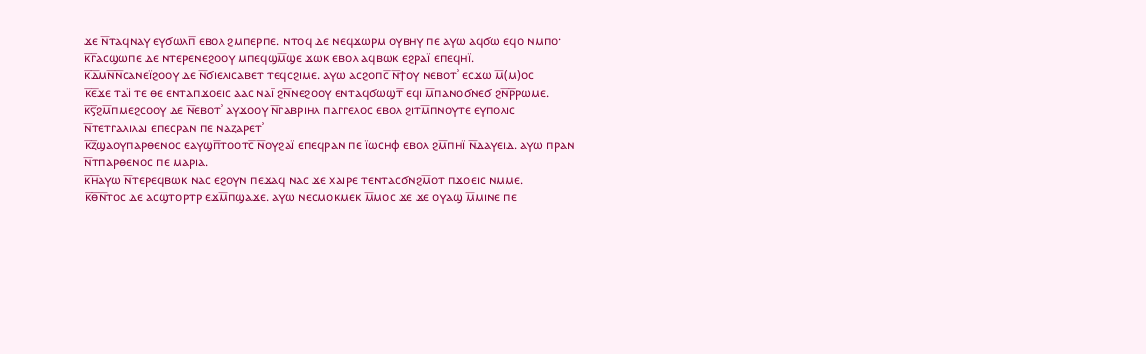ϫⲉ ⲛ̅ⲧⲁϥⲛⲁⲩ ⲉⲩϭⲱⲗⲡ̅ ⲉⲃⲟⲗ ϩⲙⲡⲉⲣⲡⲉ. ⲛⲧⲟϥ ⲇⲉ ⲛⲉϥϫⲱⲣⲙ ⲟⲩⲃⲏⲩ ⲡⲉ ⲁⲩⲱ ⲁϥϭⲱ ⲉϥⲟ ⲛⲙⲡⲟ·
ⲕ̅ⲅ̅ⲁⲥϣⲱⲡⲉ ⲇⲉ ⲛⲧⲉⲣⲉⲛⲉϩⲟⲟⲩ ⲙⲡⲉϥϣⲙ̅ϣⲉ ϫⲱⲕ ⲉⲃⲟⲗ ⲁϥⲃⲱⲕ ⲉϩⲣⲁⲓ̈ ⲉⲡⲉϥⲏⲓ̈.
ⲕ̅ⲇ̅ⲙⲛ̅ⲛ̅ⲥⲁⲛⲉⲓ̈ϩⲟⲟⲩ ⲇⲉ ⲛ̅ϭⲓⲉⲗⲓⲥⲁⲃⲉⲧ ⲧⲉϥⲥϩⲓⲙⲉ. ⲁⲩⲱ ⲁⲥϩⲟⲡⲥ̅ ⲛ̅ϯⲟⲩ ⲛⲉⲃⲟⲧʾ ⲉⲥϫⲱ ⲙ̅(ⲙ)ⲟⲥ
ⲕ̅ⲉ̅ϫⲉ ⲧⲁⲓ̈ ⲧⲉ ⲑⲉ ⲉⲛⲧⲁⲡϫⲟⲉⲓⲥ ⲁⲁⲥ ⲛⲁⲓ̅ ϩⲛ̅ⲛⲉϩⲟⲟⲩ ⲉⲛⲧⲁϥϭⲱϣⲧ̅ ⲉϥⲓ ⲙ̅ⲡⲁⲛⲟϭⲛⲉϭ ϩⲛ̅ⲣ̅ⲣⲱⲙⲉ.
ⲕ̅ⲋ̅ϩⲙ̅ⲡⲙⲉϩⲥⲟⲟⲩ ⲇⲉ ⲛ̅ⲉⲃⲟⲧʾ ⲁⲩϫⲟⲟⲩ ⲛ̅ⲅⲁⲃⲣⲓⲏⲗ ⲡⲁⲅⲅⲉⲗⲟⲥ ⲉⲃⲟⲗ ϩⲓⲧⲙ̅ⲡⲛⲟⲩⲧⲉ ⲉⲩⲡⲟⲗⲓⲥ ⲛ̅ⲧⲉⲧⲅⲁⲗⲓⲗⲁⲓ ⲉⲡⲉⲥⲣⲁⲛ ⲡⲉ ⲛⲁⲍⲁⲣⲉⲧʾ
ⲕ̅ⲍ̅ϣⲁⲟⲩⲡⲁⲣⲑⲉⲛⲟⲥ ⲉⲁⲩϣⲡ̅ⲧⲟⲟⲧⲥ̅ ⲛ̅ⲟⲩϩⲁⲓ̈ ⲉⲡⲉϥⲣⲁⲛ ⲡⲉ ⲓ̈ⲱⲥⲏⲫ ⲉⲃⲟⲗ ϩⲙ̅ⲡⲏⲓ̈ ⲛ̅ⲇⲁⲩⲉⲓⲇ. ⲁⲩⲱ ⲡⲣⲁⲛ ⲛ̅ⲧⲡⲁⲣⲑⲉⲛⲟⲥ ⲡⲉ ⲙⲁⲣⲓⲁ.
ⲕ̅ⲏ̅ⲁⲩⲱ ⲛ̅ⲧⲉⲣⲉϥⲃⲱⲕ ⲛⲁⲥ ⲉϩⲟⲩⲛ ⲡⲉϫⲁϥ ⲛⲁⲥ ϫⲉ ⲭⲁⲓⲣⲉ ⲧⲉⲛⲧⲁⲥϭⲛϩⲙ̅ⲟⲧ ⲡϫⲟⲉⲓⲥ ⲛⲙⲙⲉ.
ⲕ̅ⲑ̅ⲛ̅ⲧⲟⲥ ⲇⲉ ⲁⲥϣⲧⲟⲣⲧⲣ ⲉϫⲙ̅ⲡϣⲁϫⲉ. ⲁⲩⲱ ⲛⲉⲥⲙⲟⲕⲙⲉⲕ ⲙ̅ⲙⲟⲥ ϫⲉ ϫⲉ ⲟⲩⲁϣ ⲙ̅ⲙⲓⲛⲉ ⲡⲉ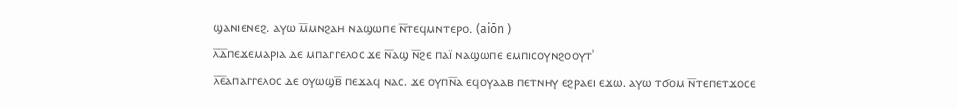ϣⲁⲛⲓⲉⲛⲉϩ. ⲁⲩⲱ ⲙ̅ⲙⲛϩⲁⲏ ⲛⲁϣⲱⲡⲉ ⲛ̅ⲧⲉϥⲙⲛⲧⲉⲣⲟ. (aiōn )
ⲗ̅ⲇ̅ⲡⲉϫⲉⲙⲁⲣⲓⲁ ⲇⲉ ⲙⲡⲁⲅⲅⲉⲗⲟⲥ ϫⲉ ⲛ̅ⲁϣ ⲛ̅ϩⲉ ⲡⲁⲓ̈ ⲛⲁϣⲱⲡⲉ ⲉⲙⲡⲓⲥⲟⲩⲛϩⲟⲟⲩⲧʾ
ⲗ̅ⲉ̅ⲁⲡⲁⲅⲅⲉⲗⲟⲥ ⲇⲉ ⲟⲩⲱϣⲃ̅ ⲡⲉϫⲁϥ ⲛⲁⲥ. ϫⲉ ⲟⲩⲡⲛ̅ⲁ ⲉϥⲟⲩⲁⲁⲃ ⲡⲉⲧⲛⲏⲩ ⲉϩⲣⲁⲉⲓ ⲉϫⲱ. ⲁⲩⲱ ⲧϭⲟⲙ ⲛ̅ⲧⲉⲡⲉⲧϫⲟⲥⲉ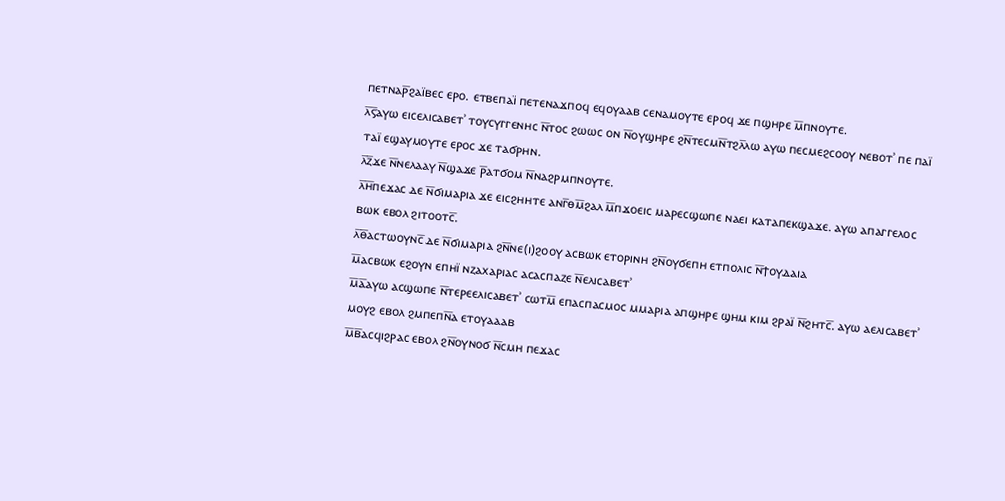ⲡⲉⲧⲛⲁⲣ̅ϩⲁⲓ̈ⲃⲉⲥ ⲉⲣⲟ. ⲉⲧⲃⲉⲡⲁⲓ̈ ⲡⲉⲧⲉⲛⲁϫⲡⲟϥ ⲉϥⲟⲩⲁⲁⲃ ⲥⲉⲛⲁⲙⲟⲩⲧⲉ ⲉⲣⲟϥ ϫⲉ ⲡϣⲏⲣⲉ ⲙ̅ⲡⲛⲟⲩⲧⲉ.
ⲗ̅ⲋ̅ⲁⲩⲱ ⲉⲓⲥⲉⲗⲓⲥⲁⲃⲉⲧʾ ⲧⲟⲩⲥⲩⲅⲅⲉⲛⲏⲥ ⲛ̅ⲧⲟⲥ ϩⲱⲱⲥ ⲟⲛ ⲛ̅ⲟⲩϣⲏⲣⲉ ϩⲛ̅ⲧⲉⲥⲙⲛ̅ⲧϩⲗ̅ⲗⲱ ⲁⲩⲱ ⲡⲉⲥⲙⲉϩⲥⲟⲟⲩ ⲛⲉⲃⲟⲧʾ ⲡⲉ ⲡⲁⲓ̈ ⲧⲁⲓ̈ ⲉϣⲁⲩⲙⲟⲩⲧⲉ ⲉⲣⲟⲥ ϫⲉ ⲧⲁϭⲣⲏⲛ.
ⲗ̅ⲍ̅ϫⲉ ⲛ̅ⲛⲉⲗⲁⲁⲩ ⲛ̅ϣⲁϫⲉ ⲣ̅ⲁⲧϭⲟⲙ ⲛ̅ⲛⲁϩⲣⲙⲡⲛⲟⲩⲧⲉ.
ⲗ̅ⲏ̅ⲡⲉϫⲁⲥ ⲇⲉ ⲛ̅ϭⲓⲙⲁⲣⲓⲁ ϫⲉ ⲉⲓⲥϩⲏⲏⲧⲉ ⲁⲛⲅ̅ⲑⲙ̅ϩⲁⲗ ⲙ̅ⲡϫⲟⲉⲓⲥ ⲙⲁⲣⲉⲥϣⲱⲡⲉ ⲛⲁⲉⲓ ⲕⲁⲧⲁⲡⲉⲕϣⲁϫⲉ. ⲁⲩⲱ ⲁⲡⲁⲅⲅⲉⲗⲟⲥ ⲃⲱⲕ ⲉⲃⲟⲗ ϩⲓⲧⲟⲟⲧⲥ̅.
ⲗ̅ⲑ̅ⲁⲥⲧⲱⲟⲩⲛⲥ̅ ⲇⲉ ⲛ̅ϭⲓⲙⲁⲣⲓⲁ ϩⲛ̅ⲛⲉ(ⲓ)ϩⲟⲟⲩ ⲁⲥⲃⲱⲕ ⲉⲧⲟⲣⲓⲛⲏ ϩⲛ̅ⲟⲩϭⲉⲡⲏ ⲉⲧⲡⲟⲗⲓⲥ ⲛ̅ϯⲟⲩⲇⲁⲓⲁ
ⲙ̅ⲁⲥⲃⲱⲕ ⲉϩⲟⲩⲛ ⲉⲡⲏⲓ̈ ⲛⲍⲁⲭⲁⲣⲓⲁⲥ ⲁⲥⲁⲥⲡⲁⲍⲉ ⲛ̅ⲉⲗⲓⲥⲁⲃⲉⲧʾ
ⲙ̅ⲁ̅ⲁⲩⲱ ⲁⲥϣⲱⲡⲉ ⲛ̅ⲧⲉⲣⲉⲉⲗⲓⲥⲁⲃⲉⲧʾ ⲥⲱⲧⲙ̅ ⲉⲡⲁⲥⲡⲁⲥⲙⲟⲥ ⲙⲙⲁⲣⲓⲁ ⲁⲡϣⲏⲣⲉ ϣⲏⲙ ⲕⲓⲙ ϩⲣⲁⲓ̈ ⲛ̅ϩⲏⲧⲥ̅. ⲁⲩⲱ ⲁⲉⲗⲓⲥⲁⲃⲉⲧʾ ⲙⲟⲩϩ ⲉⲃⲟⲗ ϩⲙⲡⲉⲡⲛ̅ⲁ ⲉⲧⲟⲩⲁⲁⲁⲃ
ⲙ̅ⲃ̅ⲁⲥϥⲓϩⲣⲁⲥ ⲉⲃⲟⲗ ϩⲛ̅ⲟⲩⲛⲟϭ ⲛ̅ⲥⲙⲏ ⲡⲉϫⲁⲥ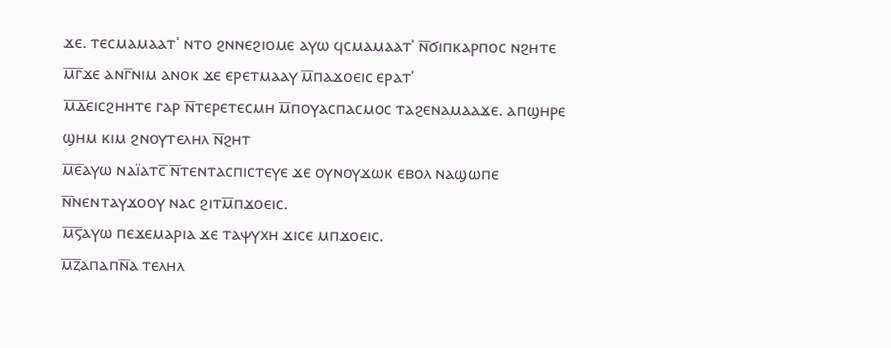ϫⲉ. ⲧⲉⲥⲙⲁⲙⲁⲁⲧʾ ⲛⲧⲟ ϩⲛⲛⲉϩⲓⲟⲙⲉ ⲁⲩⲱ ϥⲥⲙⲁⲙⲁⲁⲧʾ ⲛ̅ϭⲓⲡⲕⲁⲣⲡⲟⲥ ⲛϩⲏⲧⲉ
ⲙ̅ⲅ̅ϫⲉ ⲁⲛⲅ̅ⲛⲓⲙ ⲁⲛⲟⲕ ϫⲉ ⲉⲣⲉⲧⲙⲁⲁⲩ ⲙ̅ⲡⲁϫⲟⲉⲓⲥ ⲉⲣⲁⲧʾ
ⲙ̅ⲇ̅ⲉⲓⲥϩⲏⲏⲧⲉ ⲅⲁⲣ ⲛ̅ⲧⲉⲣⲉⲧⲉⲥⲙⲏ ⲙ̅ⲡⲟⲩⲁⲥⲡⲁⲥⲙⲟⲥ ⲧⲁϩⲉⲛⲁⲙⲁⲁϫⲉ. ⲁⲡϣⲏⲣⲉ ϣⲏⲙ ⲕⲓⲙ ϩⲛⲟⲩⲧⲉⲗⲏⲗ ⲛ̅ϩⲏⲧ
ⲙ̅ⲉ̅ⲁⲩⲱ ⲛⲁⲓ̈ⲁⲧⲥ̅ ⲛ̅ⲧⲉⲛⲧⲁⲥⲡⲓⲥⲧⲉⲩⲉ ϫⲉ ⲟⲩⲛⲟⲩϫⲱⲕ ⲉⲃⲟⲗ ⲛⲁϣⲱⲡⲉ ⲛ̅ⲛⲉⲛⲧⲁⲩϫⲟⲟⲩ ⲛⲁⲥ ϩⲓⲧⲙ̅ⲡϫⲟⲉⲓⲥ.
ⲙ̅ⲋ̅ⲁⲩⲱ ⲡⲉϫⲉⲙⲁⲣⲓⲁ ϫⲉ ⲧⲁⲯⲩⲭⲏ ϫⲓⲥⲉ ⲙⲡϫⲟⲉⲓⲥ.
ⲙ̅ⲍ̅ⲁⲡⲁⲡⲛ̅ⲁ ⲧⲉⲗⲏⲗ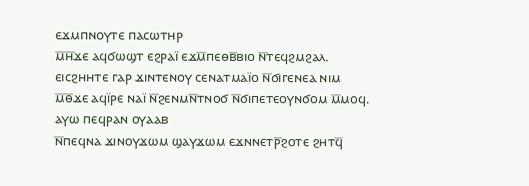ⲉϫⲙⲡⲛⲟⲩⲧⲉ ⲡⲁⲥⲱⲧⲏⲣ
ⲙ̅ⲏ̅ϫⲉ ⲁϥϭⲱϣⲧ ⲉϩⲣⲁⲓ̈ ⲉϫⲙ̅ⲡⲉⲑⲃ̅ⲃⲓⲟ ⲛ̅ⲧⲉϥϩⲙϩⲁⲗ. ⲉⲓⲥϩⲏⲏⲧⲉ ⲅⲁⲣ ϫⲓⲛⲧⲉⲛⲟⲩ ⲥⲉⲛⲁⲧⲙⲁⲓ̈ⲟ ⲛ̅ϭⲓⲅⲉⲛⲉⲁ ⲛⲓⲙ
ⲙ̅ⲑ̅ϫⲉ ⲁϥⲓ̈ⲣⲉ ⲛⲁⲓ̈ ⲛ̅ϩⲉⲛⲙⲛ̅ⲧⲛⲟϭ ⲛ̅ϭⲓⲡⲉⲧⲉⲟⲩⲛϭⲟⲙ ⲙ̅ⲙⲟϥ. ⲁⲩⲱ ⲡⲉϥⲣⲁⲛ ⲟⲩⲁⲁⲃ
ⲛ̅ⲡⲉϥⲛⲁ ϫⲓⲛⲟⲩϫⲱⲙ ϣⲁⲩϫⲱⲙ ⲉϫⲛⲛⲉⲧⲣ̅ϩⲟⲧⲉ ϩⲏⲧϥ̅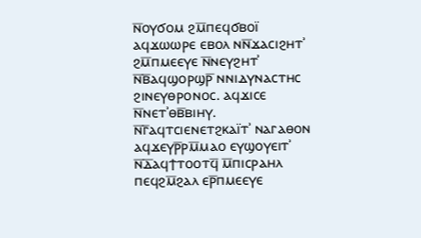ⲛ̅ⲟⲩϭⲟⲙ ϩⲙ̅ⲡⲉϥϭⲃⲟⲓ̈ ⲁϥϫⲱⲱⲣⲉ ⲉⲃⲟⲗ ⲛⲛ̅ϫⲁⲥⲓϩⲏⲧʾ ϩⲙ̅ⲡⲙⲉⲉⲩⲉ ⲛ̅ⲛⲉⲩϩⲏⲧʾ
ⲛ̅ⲃ̅ⲁϥϣⲟⲣϣⲣ̅ ⲛⲛⲓⲇⲩⲛⲁⲥⲧⲏⲥ ϩⲓⲛⲉⲩⲑⲣⲟⲛⲟⲥ. ⲁϥϫⲓⲥⲉ ⲛ̅ⲛⲉⲧʾⲑⲃ̅ⲃⲓⲏⲩ.
ⲛ̅ⲅ̅ⲁϥⲧⲥⲓⲉⲛⲉⲧϩⲕⲁⲓ̈ⲧʾ ⲛⲁⲅⲁⲑⲟⲛ ⲁϥϫⲉⲩⲣ̅ⲣⲙ̅ⲙⲁⲟ ⲉⲩϣⲟⲩⲉⲓⲧʾ
ⲛ̅ⲇ̅ⲁϥϯⲧⲟⲟⲧϥ̅ ⲙ̅ⲡⲓⲥⲣⲁⲏⲗ ⲡⲉϥϩⲙ̅ϩⲁⲗ ⲉⲣ̅ⲡⲙⲉⲉⲩⲉ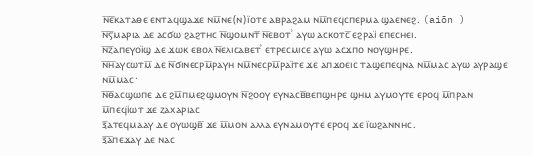ⲛ̅ⲉ̅ⲕⲁⲧⲁⲑⲉ ⲉⲛⲧⲁϥϣⲁϫⲉ ⲛⲙ̅ⲛⲉ(ⲛ)ⲓ̈ⲟⲧⲉ ⲁⲃⲣⲁϩⲁⲙ ⲛⲙ̅ⲡⲉϥⲥⲡⲉⲣⲙⲁ ϣⲁⲉⲛⲉϩ. (aiōn )
ⲛ̅ⲋ̅ⲙⲁⲣⲓⲁ ⲇⲉ ⲁⲥϭⲱ ϩⲁϩⲧⲏⲥ ⲛ̅ϣⲟⲙⲛⲧ̅ ⲛ̅ⲉⲃⲟⲧʾ ⲁⲩⲱ ⲁⲥⲕⲟⲧⲥ̅ ⲉϩⲣⲁⲓ̈ ⲉⲡⲉⲥⲏⲉⲓ.
ⲛ̅ⲍ̅ⲁⲡⲉⲩⲟⲓ̈ϣ ⲇⲉ ϫⲱⲕ ⲉⲃⲟⲗ ⲛ̅ⲉⲗⲓⲥⲁⲃⲉⲧʾ ⲉⲧⲣⲉⲥⲙⲓⲥⲉ ⲁⲩⲱ ⲁⲥϫⲡⲟ ⲛⲟⲩϣⲏⲣⲉ.
ⲛ̅ⲏ̅ⲁⲩⲥⲱⲧⲙ̅ ⲇⲉ ⲛ̅ϭⲓⲛⲉⲥⲣⲙ̅ⲣⲁⲩⲏ ⲛⲙ̅ⲛⲉⲥⲣⲙ̅ⲣⲁⲓ̈ⲧⲉ ϫⲉ ⲁⲡϫⲟⲉⲓⲥ ⲧⲁϣⲉⲡⲉϥⲛⲁ ⲛⲙ̅ⲙⲁⲥ ⲁⲩⲱ ⲁⲩⲣⲁϣⲉ ⲛⲙ̅ⲙⲁⲥ·
ⲛ̅ⲑ̅ⲁⲥϣⲱⲡⲉ ⲇⲉ ϩⲙ̅ⲡⲙⲉϩϣⲙⲟⲩⲛ ⲛ̅ϩⲟⲟⲩ ⲉⲩⲛⲁⲥⲃ̅ⲃⲉⲡϣⲏⲣⲉ ϣⲏⲙ ⲁⲩⲙⲟⲩⲧⲉ ⲉⲣⲟϥ ⲙ̅ⲡⲣⲁⲛ ⲙ̅ⲡⲉϥⲓ̈ⲱⲧ ϫⲉ ⲍⲁⲭⲁⲣⲓⲁⲥ
ⲝ̅ⲁⲧⲉϥⲙⲁⲁⲩ ⲇⲉ ⲟⲩⲱϣⲃ̅ ϫⲉ ⲙ̅ⲙⲟⲛ ⲁⲗⲗⲁ ⲉⲩⲛⲁⲙⲟⲩⲧⲉ ⲉⲣⲟϥ ϫⲉ ⲓ̈ⲱϩⲁⲛⲛⲏⲥ.
ⲝ̅ⲁ̅ⲡⲉϫⲁⲩ ⲇⲉ ⲛⲁⲥ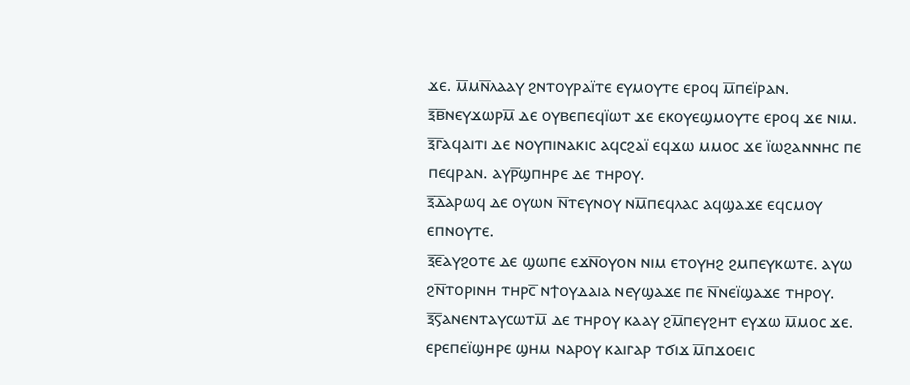ϫⲉ. ⲙ̅ⲙⲛ̅ⲗⲁⲁⲩ ϩⲛⲧⲟⲩⲣⲁⲓ̈ⲧⲉ ⲉⲩⲙⲟⲩⲧⲉ ⲉⲣⲟϥ ⲙ̅ⲡⲉⲓ̈ⲣⲁⲛ.
ⲝ̅ⲃ̅ⲛⲉⲩϫⲱⲣⲙ̅ ⲇⲉ ⲟⲩⲃⲉⲡⲉϥⲓ̈ⲱⲧ ϫⲉ ⲉⲕⲟⲩⲉϣⲙⲟⲩⲧⲉ ⲉⲣⲟϥ ϫⲉ ⲛⲓⲙ.
ⲝ̅ⲅ̅ⲁϥⲁⲓⲧⲓ ⲇⲉ ⲛⲟⲩⲡⲓⲛⲁⲕⲓⲥ ⲁϥⲥϩⲁⲓ̈ ⲉϥϫⲱ ⲙⲙⲟⲥ ϫⲉ ⲓ̈ⲱϩⲁⲛⲛⲏⲥ ⲡⲉ ⲡⲉϥⲣⲁⲛ. ⲁⲩⲣ̅ϣⲡⲏⲣⲉ ⲇⲉ ⲧⲏⲣⲟⲩ.
ⲝ̅ⲇ̅ⲁⲣⲱϥ ⲇⲉ ⲟⲩⲱⲛ ⲛ̅ⲧⲉⲩⲛⲟⲩ ⲛⲙ̅ⲡⲉϥⲗⲁⲥ ⲁϥϣⲁϫⲉ ⲉϥⲥⲙⲟⲩ ⲉⲡⲛⲟⲩⲧⲉ.
ⲝ̅ⲉ̅ⲁⲩϩⲟⲧⲉ ⲇⲉ ϣⲱⲡⲉ ⲉϫⲛ̅ⲟⲩⲟⲛ ⲛⲓⲙ ⲉⲧⲟⲩⲏϩ ϩⲙⲡⲉⲩⲕⲱⲧⲉ. ⲁⲩⲱ ϩⲛ̅ⲧⲟⲣⲓⲛⲏ ⲧⲏⲣⲥ̅ ⲛϯⲟⲩⲇⲁⲓⲁ ⲛⲉⲩϣⲁϫⲉ ⲡⲉ ⲛ̅ⲛⲉⲓ̈ϣⲁϫⲉ ⲧⲏⲣⲟⲩ.
ⲝ̅ⲋ̅ⲁⲛⲉⲛⲧⲁⲩⲥⲱⲧⲙ̅ ⲇⲉ ⲧⲏⲣⲟⲩ ⲕⲁⲁⲩ ϩⲙ̅ⲡⲉⲩϩⲏⲧ ⲉⲩϫⲱ ⲙ̅ⲙⲟⲥ ϫⲉ. ⲉⲣⲉⲡⲉⲓ̈ϣⲏⲣⲉ ϣⲏⲙ ⲛⲁⲣⲟⲩ ⲕⲁⲓⲅⲁⲣ ⲧϭⲓϫ ⲙ̅ⲡϫⲟⲉⲓⲥ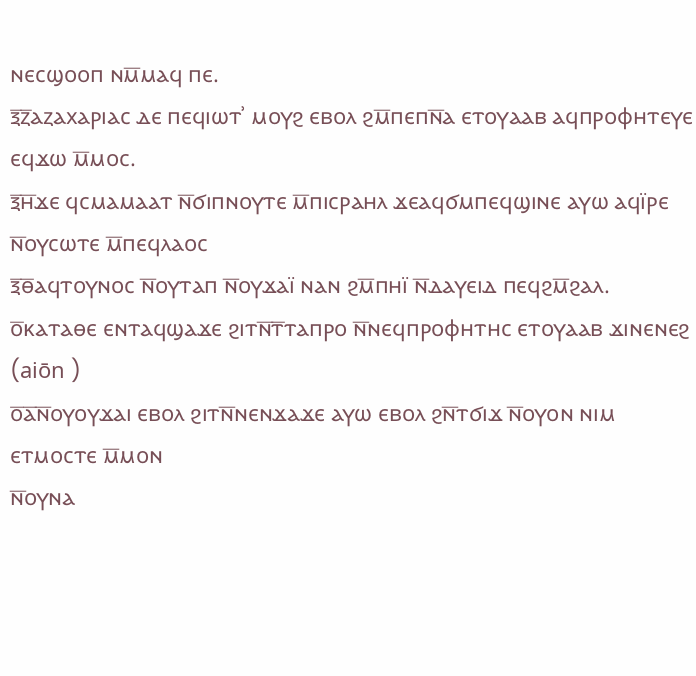ⲛⲉⲥϣⲟⲟⲡ ⲛⲙ̅ⲙⲁϥ ⲡⲉ.
ⲝ̅ⲍ̅ⲁⲍⲁⲭⲁⲣⲓⲁⲥ ⲇⲉ ⲡⲉϥⲓⲱⲧʾ ⲙⲟⲩϩ ⲉⲃⲟⲗ ϩⲙ̅ⲡⲉⲡⲛ̅ⲁ ⲉⲧⲟⲩⲁⲁⲃ ⲁϥⲡⲣⲟⲫⲏⲧⲉⲩⲉ ⲉϥϫⲱ ⲙ̅ⲙⲟⲥ.
ⲝ̅ⲏ̅ϫⲉ ϥⲥⲙⲁⲙⲁⲁⲧ ⲛ̅ϭⲓⲡⲛⲟⲩⲧⲉ ⲙ̅ⲡⲓⲥⲣⲁⲏⲗ ϫⲉⲁϥϭⲙⲡⲉϥϣⲓⲛⲉ ⲁⲩⲱ ⲁϥⲓ̈ⲣⲉ ⲛ̅ⲟⲩⲥⲱⲧⲉ ⲙ̅ⲡⲉϥⲗⲁⲟⲥ
ⲝ̅ⲑ̅ⲁϥⲧⲟⲩⲛⲟⲥ ⲛ̅ⲟⲩⲧⲁⲡ ⲛ̅ⲟⲩϫⲁⲓ̈ ⲛⲁⲛ ϩⲙ̅ⲡⲏⲓ̈ ⲛ̅ⲇⲁⲩⲉⲓⲇ ⲡⲉϥϩⲙ̅ϩⲁⲗ.
ⲟ̅ⲕⲁⲧⲁⲑⲉ ⲉⲛⲧⲁϥϣⲁϫⲉ ϩⲓⲧⲛ̅ⲧ̅ⲧⲁⲡⲣⲟ ⲛ̅ⲛⲉϥⲡⲣⲟⲫⲏⲧⲏⲥ ⲉⲧⲟⲩⲁⲁⲃ ϫⲓⲛⲉⲛⲉϩ (aiōn )
ⲟ̅ⲁ̅ⲛ̅ⲟⲩⲟⲩϫⲁⲓ ⲉⲃⲟⲗ ϩⲓⲧⲛ̅ⲛⲉⲛϫⲁϫⲉ ⲁⲩⲱ ⲉⲃⲟⲗ ϩⲛ̅ⲧϭⲓϫ ⲛ̅ⲟⲩⲟⲛ ⲛⲓⲙ ⲉⲧⲙⲟⲥⲧⲉ ⲙ̅ⲙⲟⲛ
ⲛ̅ⲟⲩⲛⲁ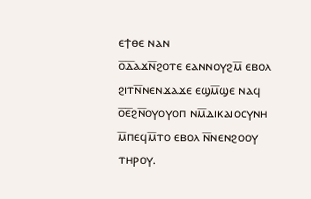ⲉϯⲑⲉ ⲛⲁⲛ
ⲟ̅ⲇ̅ⲁϫⲛ̅ϩⲟⲧⲉ ⲉⲁⲛⲛⲟⲩϩⲙ̅ ⲉⲃⲟⲗ ϩⲓⲧⲛ̅ⲛⲉⲛϫⲁϫⲉ ⲉϣⲙ̅ϣⲉ ⲛⲁϥ
ⲟ̅ⲉ̅ϩⲛ̅ⲟⲩⲟⲩⲟⲡ ⲛⲙ̅ⲇⲓⲕⲁⲓⲟⲥⲩⲛⲏ ⲙ̅ⲡⲉϥⲙ̅ⲧⲟ ⲉⲃⲟⲗ ⲛ̅ⲛⲉⲛϩⲟⲟⲩ ⲧⲏⲣⲟⲩ.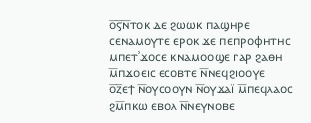ⲟ̅ⲋ̅ⲛ̅ⲧⲟⲕ ⲇⲉ ϩⲱⲱⲕ ⲡⲁϣⲏⲣⲉ ⲥⲉⲛⲁⲙⲟⲩⲧⲉ ⲉⲣⲟⲕ ϫⲉ ⲡⲉⲡⲣⲟⲫⲏⲧⲏⲥ ⲙⲡⲉⲧʾϫⲟⲥⲉ ⲕⲛⲁⲙⲟⲟϣⲉ ⲅⲁⲣ ϩⲁⲑⲏ ⲙ̅ⲡϫⲟⲉⲓⲥ ⲉⲥⲟⲃⲧⲉ ⲛ̅ⲛⲉϥϩⲓⲟⲟⲩⲉ
ⲟ̅ⲍ̅ⲉϯ ⲛ̅ⲟⲩⲥⲟⲟⲩⲛ ⲛ̅ⲟⲩϫⲁⲓ̈ ⲙ̅ⲡⲉϥⲗⲁⲟⲥ ϩⲙ̅ⲡⲕⲱ ⲉⲃⲟⲗ ⲛ̅ⲛⲉⲩⲛⲟⲃⲉ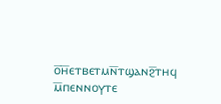ⲟ̅ⲏ̅ⲉⲧⲃⲉⲧⲙⲛ̅ⲧϣⲁⲛϩ̅ⲧⲏϥ ⲙ̅ⲡⲉⲛⲛⲟⲩⲧⲉ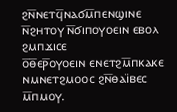ϩⲛ̅ⲛⲉⲧϥ̅ⲛⲁϭⲙ̅ⲡⲉⲛϣⲓⲛⲉ ⲛ̅ϩⲏⲧⲟⲩ ⲛ̅ϭⲓⲡⲟⲩⲟⲉⲓⲛ ⲉⲃⲟⲗ ϩⲙⲡϫⲓⲥⲉ
ⲟ̅ⲑ̅ⲉⲣ̅ⲟⲩⲟⲉⲓⲛ ⲉⲛⲉⲧϩⲙ̅ⲡⲕⲁⲕⲉ ⲛⲙⲛⲉⲧϩⲙⲟⲟⲥ ϩⲛ̅ⲑⲁⲓ̈ⲃⲉⲥ ⲙ̅ⲡⲙⲟⲩ.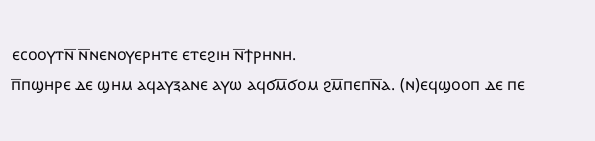ⲉⲥⲟⲟⲩⲧⲛ̅ ⲛ̅ⲛⲉⲛⲟⲩⲉⲣⲏⲧⲉ ⲉⲧⲉϩⲓⲏ ⲛ̅ϯⲣⲏⲛⲏ.
ⲡ̅ⲡϣⲏⲣⲉ ⲇⲉ ϣⲏⲙ ⲁϥⲁⲩⲝⲁⲛⲉ ⲁⲩⲱ ⲁϥϭⲙ̅ϭⲟⲙ ϩⲙ̅ⲡⲉⲡⲛ̅ⲁ. (ⲛ)ⲉϥϣⲟⲟⲡ ⲇⲉ ⲡⲉ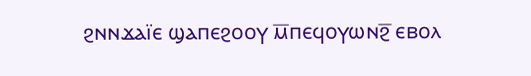ϩⲛⲛϫⲁⲓ̈ⲉ ϣⲁⲡⲉϩⲟⲟⲩ ⲙ̅ⲡⲉϥⲟⲩⲱⲛϩ̅ ⲉⲃⲟⲗ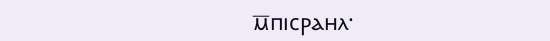ⲙ̅ⲡⲓⲥⲣⲁⲏⲗ·